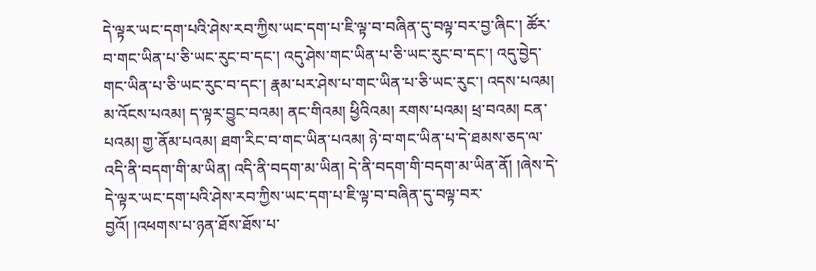དེ་ལྟར་ཡང་དག་པའི་ཤེས་རབ་ཀྱིས་ཡང་དག་པ་ཇི་ལྟ་བ་བཞིན་དུ་བལྟ་བར་བྱ་ཞིང་། ཚོར་བ་གང་ཡིན་པ་ཅི་ཡང་རུང་བ་དང་། འདུ་ཤེས་གང་ཡིན་པ་ཅི་ཡང་རུང་བ་དང་། འདུ་བྱེད་གང་ཡིན་པ་ཅི་ཡང་རུང་བ་དང་། རྣམ་པར་ཤེས་པ་གང་ཡིན་པ་ཅི་ཡང་རུང་། འདས་པའམ། མ་འོངས་པའམ། ད་ལྟར་བྱུང་བའམ། ནང་གིའམ། ཕྱིའིའམ། རགས་པའམ། ཕྲ་བའམ། ངན་པའམ། གྱ་ནོམ་པའམ། ཐག་རིང་བ་གང་ཡིན་པའམ། ཉེ་བ་གང་ཡིན་པ་དེ་ཐམས་ཅད་ལ་འདི་ནི་བདག་གི་མ་ཡིན། འདི་ནི་བདག་མ་ཡིན། དེ་ནི་བདག་གི་བདག་མ་ཡིན་ནོ། །ཞེས་དེ་དེ་ལྟར་ཡང་དག་པའི་ཤེས་རབ་ཀྱིས་ཡང་དག་པ་ཇི་ལྟ་བ་བཞིན་དུ་བལྟ་བར་བྱའོ། །འཕགས་པ་ཉན་ཐོས་ཐོས་པ་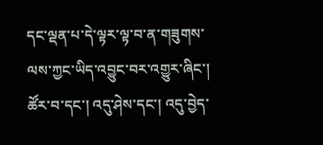དང་ལྡན་པ་དེ་ལྟར་ལྟ་བ་ན་གཟུགས་ལས་ཀྱང་ཡིད་འབྱུང་བར་འགྱུར་ཞིང་། ཚོར་བ་དང་། འདུ་ཤེས་དང་། འདུ་བྱེད་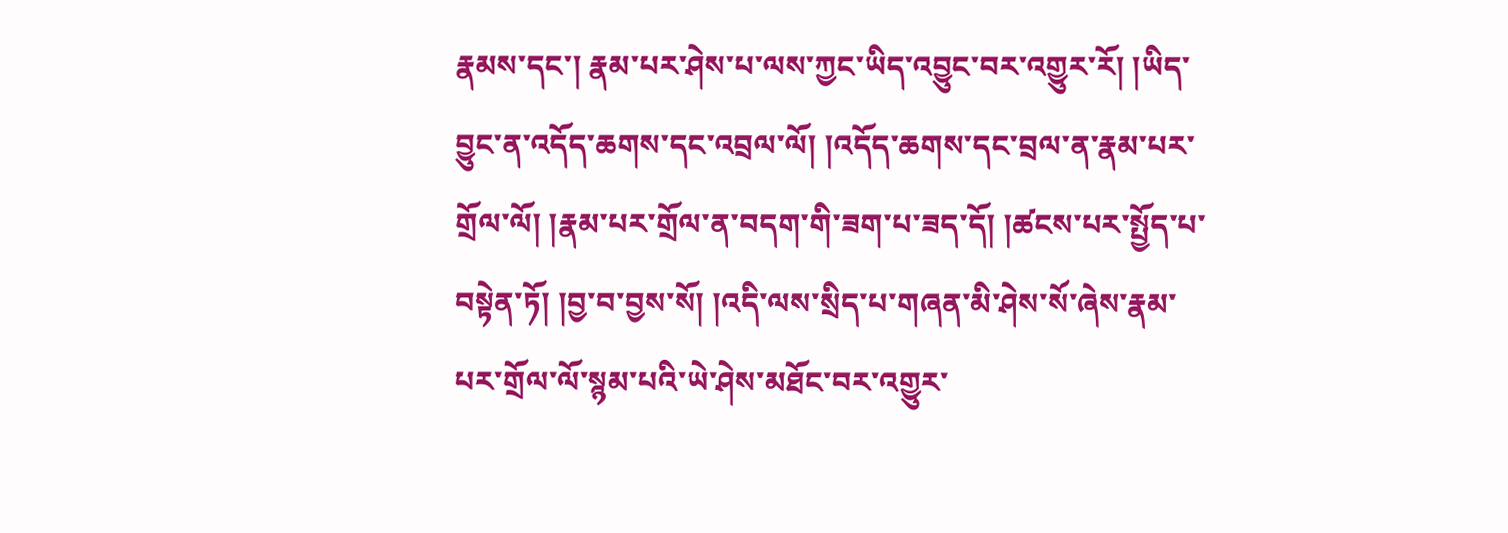རྣམས་དང་། རྣམ་པར་ཤེས་པ་ལས་ཀྱང་ཡིད་འབྱུང་བར་འགྱུར་རོ། །ཡིད་བྱུང་ན་འདོད་ཆགས་དང་འབྲལ་ལོ། །འདོད་ཆགས་དང་བྲལ་ན་རྣམ་པར་གྲོལ་ལོ། །རྣམ་པར་གྲོལ་ན་བདག་གི་ཟག་པ་ཟད་དོ། །ཚངས་པར་སྤྱོད་པ་བསྟེན་ཏོ། །བྱ་བ་བྱས་སོ། །འདི་ལས་སྲིད་པ་གཞན་མི་ཤེས་སོ་ཞེས་རྣམ་པར་གྲོལ་ལོ་སྙམ་པའི་ཡེ་ཤེས་མཐོང་བར་འགྱུར་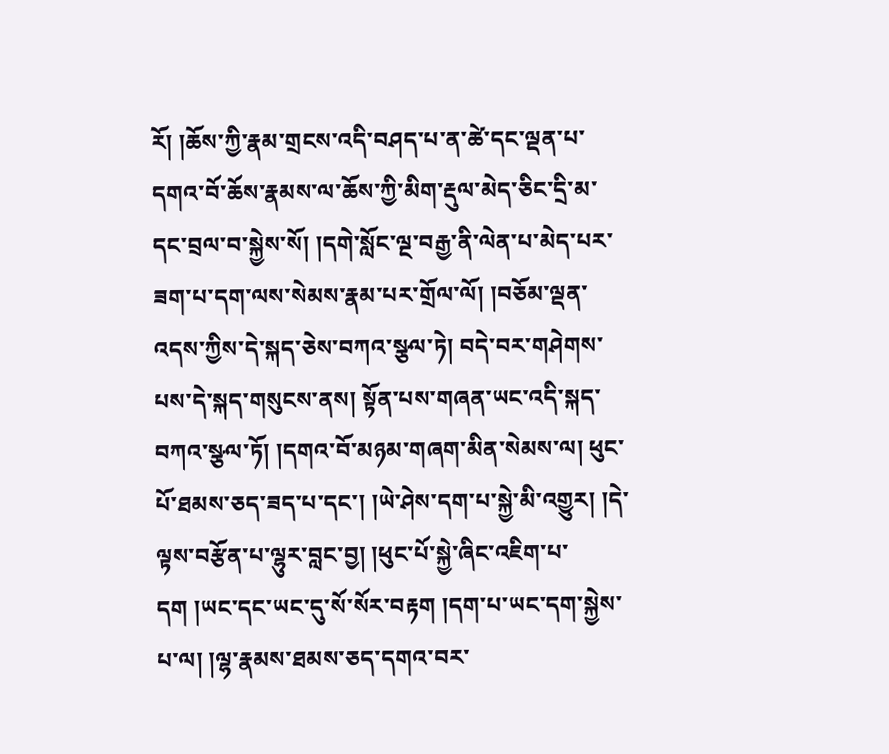རོ། །ཆོས་ཀྱི་རྣམ་གྲངས་འདི་བཤད་པ་ན་ཚེ་དང་ལྡན་པ་དགའ་བོ་ཆོས་རྣམས་ལ་ཆོས་ཀྱི་མིག་རྡུལ་མེད་ཅིང་དྲི་མ་དང་བྲལ་བ་སྐྱེས་སོ། །དགེ་སློང་ལྔ་བརྒྱ་ནི་ལེན་པ་མེད་པར་ཟག་པ་དག་ལས་སེམས་རྣམ་པར་གྲོལ་ལོ། །བཅོམ་ལྡན་འདས་ཀྱིས་དེ་སྐད་ཅེས་བཀའ་སྩལ་ཏེ། བདེ་བར་གཤེགས་པས་དེ་སྐད་གསུངས་ནས། སྟོན་པས་གཞན་ཡང་འདི་སྐད་བཀའ་སྩལ་ཏོ། །དགའ་བོ་མཉམ་གཞག་མིན་སེམས་ལ། ཕུང་པོ་ཐམས་ཅད་ཟད་པ་དང་། །ཡེ་ཤེས་དག་པ་སྐྱེ་མི་འགྱུར། །དེ་ལྟས་བརྩོན་པ་ལྷུར་བླང་བྱ། །ཕུང་པོ་སྐྱེ་ཞིང་འཇིག་པ་དག །ཡང་དང་ཡང་དུ་སོ་སོར་བརྟག །དག་པ་ཡང་དག་སྐྱེས་པ་ལ། །ལྷ་རྣམས་ཐམས་ཅད་དགའ་བར་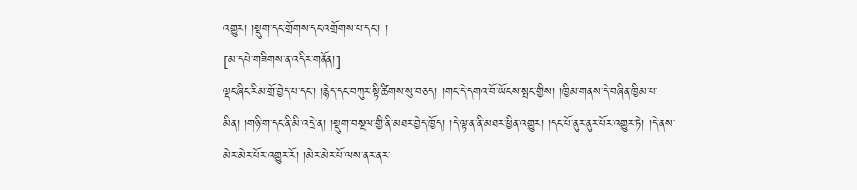འགྱུར། །སྡུག་དང་གྲོགས་དང་འགྲོགས་པ་དང་། །
[མ་དཔེ་གཟིགས་ན་འདིར་གནོན།]
ལྡང་ཞིང་རིམ་གྲོ་བྱེད་པ་དང་། །རྙེད་དང་བཀུར་སྟི་ཚིགས་སུ་བཅད། །གང་དེ་དགའ་བོ་ཡོངས་སྤང་གྱིས། །ཁྱིམ་གནས་དེ་བཞིན་ཁྱིམ་པ་མིན། །གཉི་ག་དང་ནི་མི་འདྲེ་ན། །སྡུག་བསྔལ་གྱི་ནི་མཐར་བྱེད་ཁྱོད། །དེ་ལྟ་ན་ནི་མཐར་ཕྱིན་འགྱུར། །དང་པོ་ནུར་ནུར་པོར་འགྱུར་ཏེ། །དེ་ནས་མེར་མེར་པོར་འགྱུར་རོ། །མེར་མེར་པོ་ལས་ནར་ནར་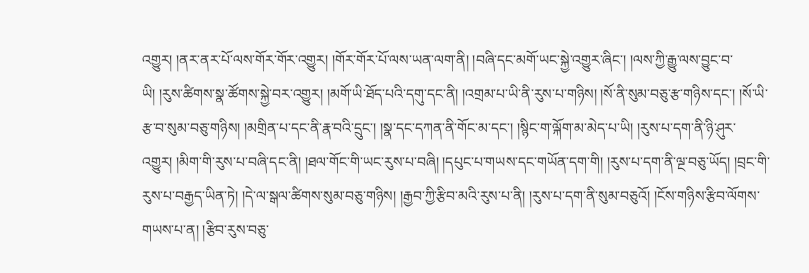འགྱུར། །ནར་ནར་པོ་ལས་གོར་གོར་འགྱུར། །གོར་གོར་པོ་ལས་ཡན་ལག་ནི། །བཞི་དང་མགོ་ཡང་སྐྱེ་འགྱུར་ཞིང་། །ལས་ཀྱི་རྒྱུ་ལས་བྱུང་བ་ཡི། །རུས་ཚིགས་སྣ་ཚོགས་སྐྱེ་བར་འགྱུར། །མགོ་ཡི་ཐོད་པའི་དགུ་དང་ནི། །འགྲམ་པ་ཡི་ནི་རུས་པ་གཉིས། །སོ་ནི་སུམ་བཅུ་རྩ་གཉིས་དང་། །སོ་ཡི་རྩ་བ་སུམ་བཅུ་གཉིས། །མགྲིན་པ་དང་ནི་རྣ་བའི་དྲུང་། །སྣ་དང་དཀན་ནི་གོང་མ་དང་། །སྙིང་ག་ལྐོག་མ་མེད་པ་ཡི། །རུས་པ་དག་ནི་ཉི་ཤུར་འགྱུར། །མིག་གི་རུས་པ་བཞི་དང་ནི། །ཐལ་གོང་གི་ཡང་རུས་པ་བཞི། །དཔུང་པ་གཡས་དང་གཡོན་དག་གི། །རུས་པ་དག་ནི་ལྔ་བཅུ་ཡོད། །བྲང་གི་རུས་པ་བརྒྱད་ཡིན་ཏེ། །དེ་ལ་སྒལ་ཚིགས་སུམ་བཅུ་གཉིས། །རྒྱབ་ཀྱི་རྩིབ་མའི་རུས་པ་ནི། །རུས་པ་དག་ནི་སུམ་བཅུའོ། །ངོས་གཉིས་རྩིབ་ལོགས་གཡས་པ་ན། །རྩིབ་རུས་བཅུ་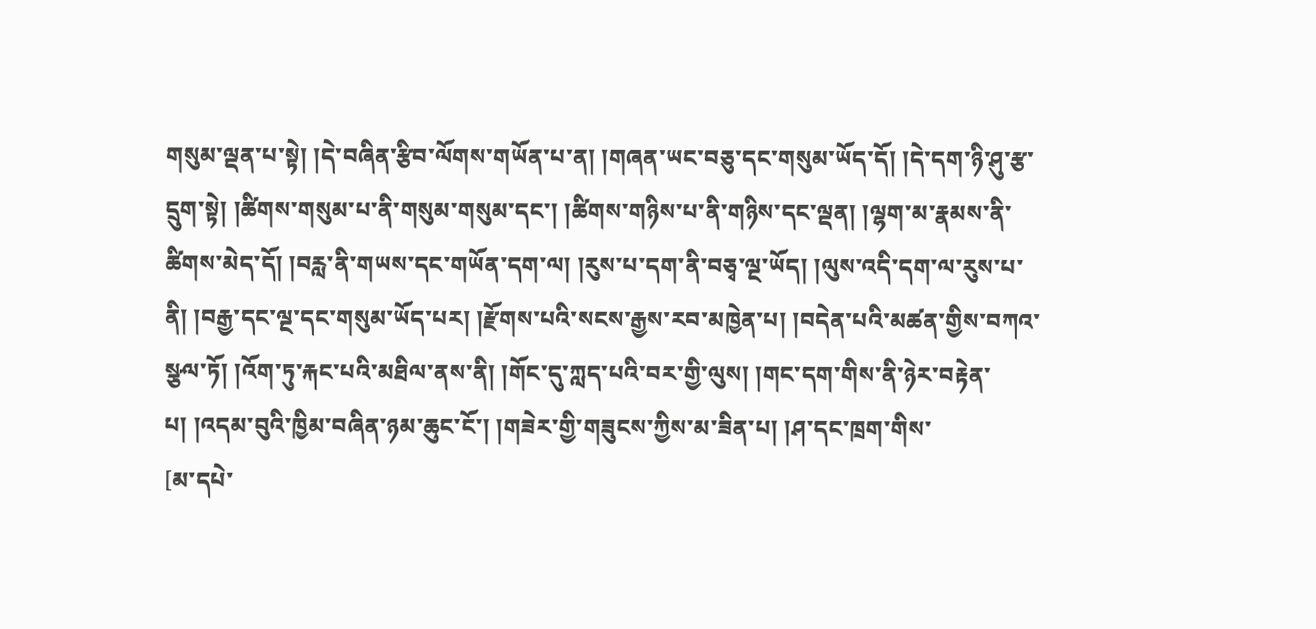གསུམ་ལྡན་པ་སྟེ། །དེ་བཞིན་རྩིབ་ལོགས་གཡོན་པ་ན། །གཞན་ཡང་བཅུ་དང་གསུམ་ཡོད་དོ། །དེ་དག་ཉི་ཤུ་རྩ་དྲུག་སྟེ། །ཚིགས་གསུམ་པ་ནི་གསུམ་གསུམ་དང་། །ཚིགས་གཉིས་པ་ནི་གཉིས་དང་ལྡན། །ལྷག་མ་རྣམས་ནི་ཚིགས་མེད་དོ། །བརླ་ནི་གཡས་དང་གཡོན་དག་ལ། །རུས་པ་དག་ནི་བཅྭ་ལྔ་ཡོད། །ལུས་འདི་དག་ལ་རུས་པ་ནི། །བརྒྱ་དང་ལྔ་དང་གསུམ་ཡོད་པར། །རྫོགས་པའི་སངས་རྒྱས་རབ་མཁྱེན་པ། །བདེན་པའི་མཚན་གྱིས་བཀའ་སྩལ་ཏོ། །འོག་ཏུ་རྐང་པའི་མཐིལ་ནས་ནི། །གོང་དུ་ཀླད་པའི་བར་གྱི་ལུས། །གང་དག་གིས་ནི་ཉེར་བརྟེན་པ། །འདམ་བུའི་ཁྱིམ་བཞིན་ཉམ་ཆུང་ངོ་། །གཟེར་གྱི་གཟུངས་ཀྱིས་མ་ཟིན་པ། །ཤ་དང་ཁྲག་གིས་
[མ་དཔེ་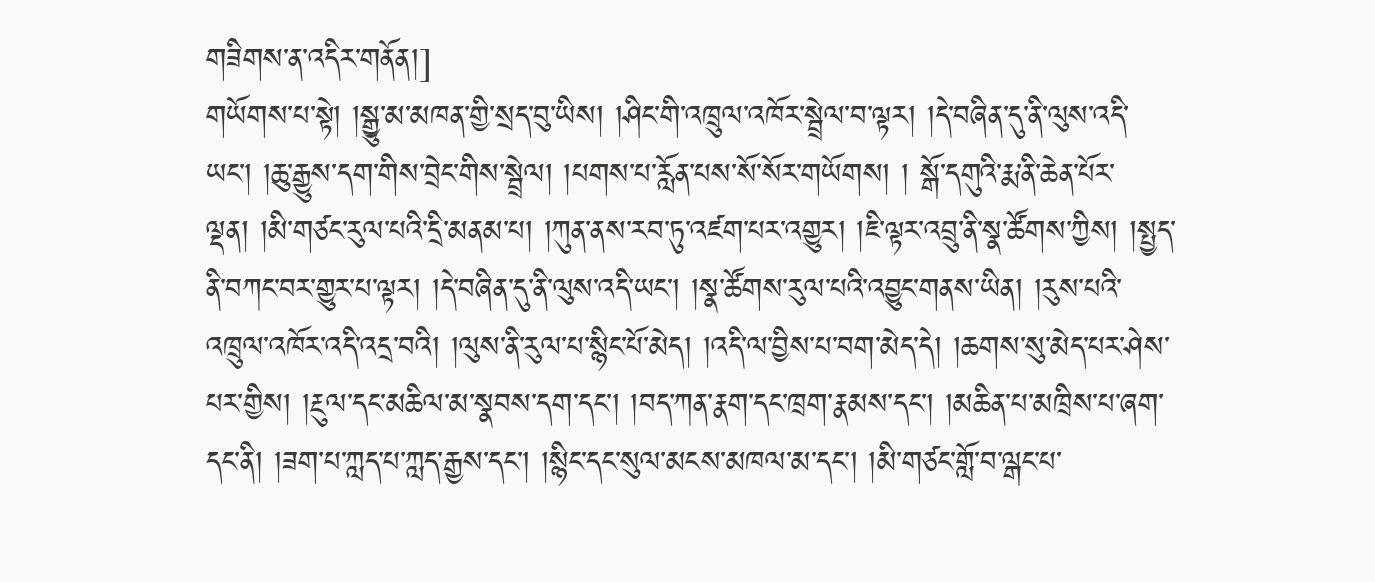གཟིགས་ན་འདིར་གནོན།]
གཡོགས་པ་སྟེ། །སྒྱུ་མ་མཁན་གྱི་སྲད་བུ་ཡིས། །ཤིང་གི་འཁྲུལ་འཁོར་སྦྲེལ་བ་ལྟར། །དེ་བཞིན་དུ་ནི་ལུས་འདི་ཡང་། །ཆུ་རྒྱུས་དག་གིས་བྲེང་གིས་སྦྲེལ། །པགས་པ་རློན་པས་སོ་སོར་གཡོགས། ། སྒོ་དགུའི་རྨ་ནི་ཆེན་པོར་ལྡན། །མི་གཙང་རུལ་པའི་དྲི་མནམ་པ། །ཀུན་ནས་རབ་ཏུ་འཛག་པར་འགྱུར། །ཇི་ལྟར་འབྲུ་ནི་སྣ་ཚོགས་ཀྱིས། །སྤྱད་ནི་བཀང་བར་གྱུར་པ་ལྟར། །དེ་བཞིན་དུ་ནི་ལུས་འདི་ཡང་། །སྣ་ཚོགས་རུལ་པའི་འབྱུང་གནས་ཡིན། །རུས་པའི་འཁྲུལ་འཁོར་འདི་འདྲ་བའི། །ལུས་ནི་རུལ་པ་སྙིང་པོ་མེད། །འདི་ལ་བྱིས་པ་བག་མེད་དེ། །ཆགས་སུ་མེད་པར་ཤེས་པར་གྱིས། །རྔུལ་དང་མཆིལ་མ་སྣབས་དག་དང་། །བད་ཀན་རྣག་དང་ཁྲག་རྣམས་དང་། །མཆིན་པ་མཁྲིས་པ་ཞག་དང་ནི། །ཟག་པ་ཀླད་པ་ཀླད་རྒྱས་དང་། །སྙིང་དང་སུལ་མངས་མཁལ་མ་དང་། །མི་གཙང་གློ་བ་ལྒང་པ་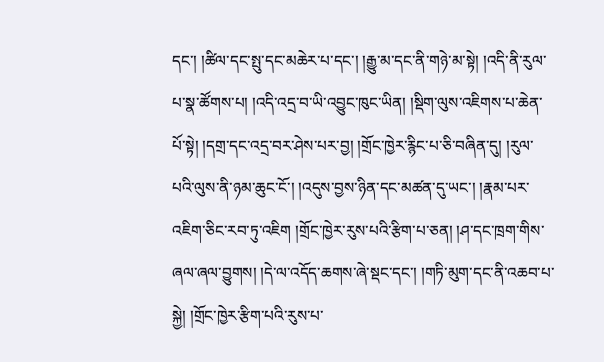དང་། །ཚིལ་དང་སྤུ་དང་མཆེར་པ་དང་། །རྒྱུ་མ་དང་ནི་གཉེ་མ་སྟེ། །འདི་ནི་རུལ་པ་སྣ་ཚོགས་པ། །འདི་འདྲ་བ་ཡི་འབྱུང་ཁུང་ཡིན། །སྡིག་ལུས་འཇིགས་པ་ཆེན་པོ་སྟེ། །དགྲ་དང་འདྲ་བར་ཤེས་པར་བྱ། །གྲོང་ཁྱེར་རྙིང་པ་ཅི་བཞིན་དུ། །རུལ་པའི་ལུས་ནི་ཉམ་ཆུང་ངོ་། །འདུས་བྱས་ཉིན་དང་མཚན་དུ་ཡང་། །རྣམ་པར་འཇིག་ཅིང་རབ་ཏུ་འཇིག །གྲོང་ཁྱེར་རུས་པའི་རྩིག་པ་ཅན། །ཤ་དང་ཁྲག་གིས་ཞལ་ཞལ་བྱུགས། །དེ་ལ་འདོད་ཆགས་ཞེ་སྡང་དང་། །གཏི་མུག་དང་ནི་འཆབ་པ་སྐྱེ། །གྲོང་ཁྱེར་རྩིག་པའི་རུས་པ་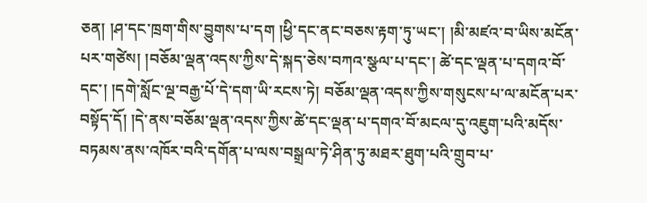ཅན། །ཤ་དང་ཁྲག་གིས་བྱུགས་པ་དག །ཕྱི་དང་ནང་བཅས་རྟག་ཏུ་ཡང་། །མི་མཛའ་བ་ཡིས་མངོན་པར་གཙེས། །བཅོམ་ལྡན་འདས་ཀྱིས་དེ་སྐད་ཅེས་བཀའ་སྩལ་པ་དང་། ཚེ་དང་ལྡན་པ་དགའ་བོ་དང་། །དགེ་སློང་ལྔ་བརྒྱ་པོ་དེ་དག་ཡི་རངས་ཏེ། བཅོམ་ལྡན་འདས་ཀྱིས་གསུངས་པ་ལ་མངོན་པར་བསྟོད་དོ། །དེ་ནས་བཅོམ་ལྡན་འདས་ཀྱིས་ཚེ་དང་ལྡན་པ་དགའ་བོ་མངལ་དུ་འཇུག་པའི་མདོས་བཏམས་ནས་འཁོར་བའི་དགོན་པ་ལས་བསྒྲལ་ཏེ་ཤིན་ཏུ་མཐར་ཐུག་པའི་གྲུབ་པ་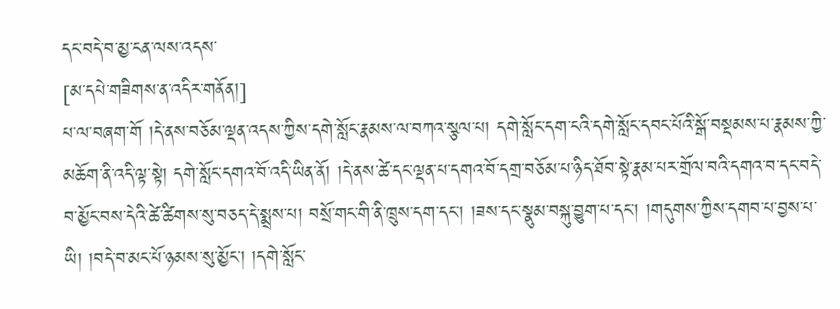དང་བདེ་བ་མྱ་ངན་ལས་འདས་
[མ་དཔེ་གཟིགས་ན་འདིར་གནོན།]
པ་ལ་བཞག་གོ །དེ་ནས་བཅོམ་ལྡན་འདས་ཀྱིས་དགེ་སློང་རྣམས་ལ་བཀའ་སྩལ་པ། དགེ་སློང་དག་ངའི་དགེ་སློང་དབང་པོའི་སྒོ་བསྡམས་པ་རྣམས་ཀྱི་མཆོག་ནི་འདི་ལྟ་སྟེ། དགེ་སློང་དགའ་བོ་འདི་ཡིན་ནོ། །དེ་ནས་ཚེ་དང་ལྡན་པ་དགའ་བོ་དགྲ་བཅོམ་པ་ཉིད་ཐོབ་སྟེ་རྣམ་པར་གྲོལ་བའི་དགའ་བ་དང་བདེ་བ་མྱོང་བས་དེའི་ཚེ་ཚིགས་སུ་བཅད་དེ་སྨྲས་པ། བསྲོ་གང་གི་ནི་ཁྲུས་དག་དང་། །ཟས་དང་སྣུམ་བསྐུ་བྱུག་པ་དང་། །གདུགས་ཀྱིས་དགབ་པ་བྱས་པ་ཡི། །བདེ་བ་མང་པོ་ཉམས་སུ་མྱོང་། །དགེ་སློང་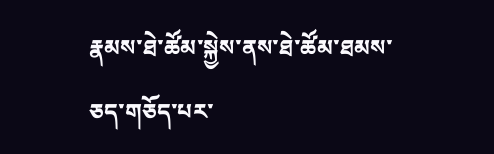རྣམས་ཐེ་ཚོམ་སྐྱེས་ནས་ཐེ་ཚོམ་ཐམས་ཅད་གཅོད་པར་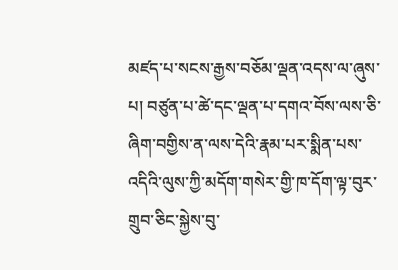མཛད་པ་སངས་རྒྱས་བཅོམ་ལྡན་འདས་ལ་ཞུས་པ། བཙུན་པ་ཚེ་དང་ལྡན་པ་དགའ་བོས་ལས་ཅི་ཞིག་བགྱིས་ན་ལས་དེའི་རྣམ་པར་སྨིན་པས་འདིའི་ལུས་ཀྱི་མདོག་གསེར་གྱི་ཁ་དོག་ལྟ་བུར་གྲུབ་ཅིང་སྐྱེས་བུ་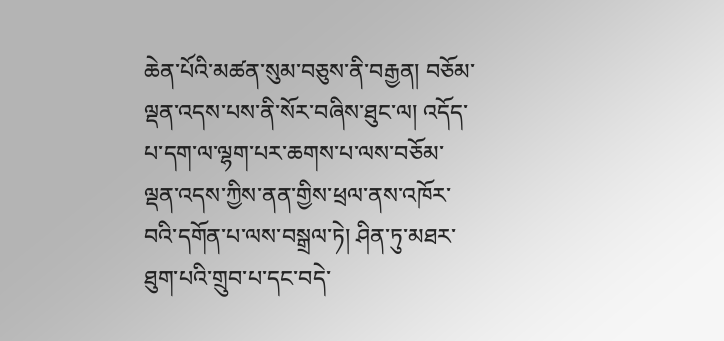ཆེན་པོའི་མཚན་སུམ་བཅུས་ནི་བརྒྱན། བཅོམ་ལྡན་འདས་པས་ནི་སོར་བཞིས་ཐུང་ལ། འདོད་པ་དག་ལ་ལྷག་པར་ཆགས་པ་ལས་བཅོམ་ལྡན་འདས་ཀྱིས་ནན་གྱིས་ཕྲལ་ནས་འཁོར་བའི་དགོན་པ་ལས་བསྒྲལ་ཏེ། ཤིན་ཏུ་མཐར་ཐུག་པའི་གྲུབ་པ་དང་བདེ་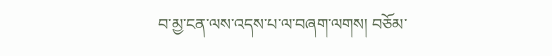བ་མྱ་ངན་ལས་འདས་པ་ལ་བཞག་ལགས། བཅོམ་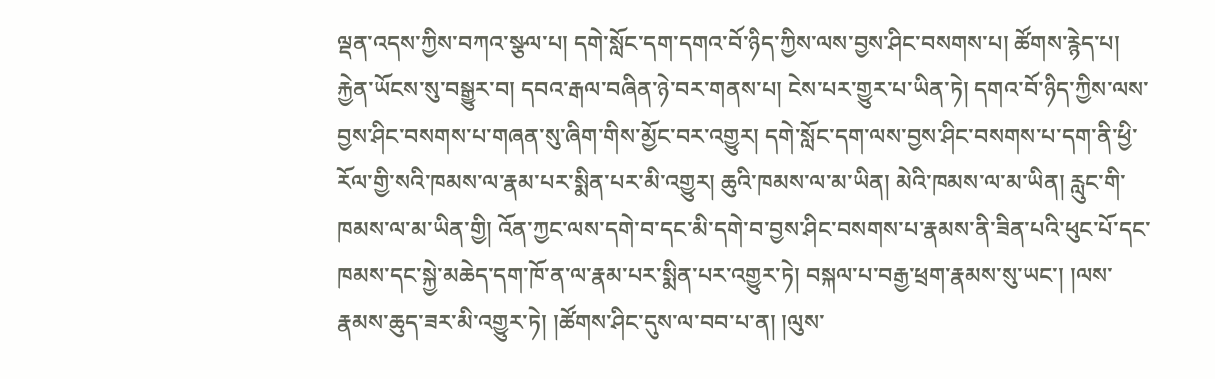ལྡན་འདས་ཀྱིས་བཀའ་སྩལ་པ། དགེ་སློང་དག་དགའ་བོ་ཉིད་ཀྱིས་ལས་བྱས་ཤིང་བསགས་པ། ཚོགས་རྙེད་པ། རྐྱེན་ཡོངས་སུ་བསྒྱུར་བ། དབའ་རྒལ་བཞིན་ཉེ་བར་གནས་པ། ངེས་པར་གྱུར་པ་ཡིན་ཏེ། དགའ་བོ་ཉིད་ཀྱིས་ལས་བྱས་ཤིང་བསགས་པ་གཞན་སུ་ཞིག་གིས་མྱོང་བར་འགྱུར། དགེ་སློང་དག་ལས་བྱས་ཤིང་བསགས་པ་དག་ནི་ཕྱི་རོལ་གྱི་སའི་ཁམས་ལ་རྣམ་པར་སྨིན་པར་མི་འགྱུར། ཆུའི་ཁམས་ལ་མ་ཡིན། མེའི་ཁམས་ལ་མ་ཡིན། རླུང་གི་ཁམས་ལ་མ་ཡིན་གྱི། འོན་ཀྱང་ལས་དགེ་བ་དང་མི་དགེ་བ་བྱས་ཤིང་བསགས་པ་རྣམས་ནི་ཟིན་པའི་ཕུང་པོ་དང་ཁམས་དང་སྐྱེ་མཆེད་དག་ཁོ་ན་ལ་རྣམ་པར་སྨིན་པར་འགྱུར་ཏེ། བསྐལ་པ་བརྒྱ་ཕྲག་རྣམས་སུ་ཡང་། །ལས་རྣམས་ཆུད་ཟར་མི་འགྱུར་ཏེ། །ཚོགས་ཤིང་དུས་ལ་བབ་པ་ན། །ལུས་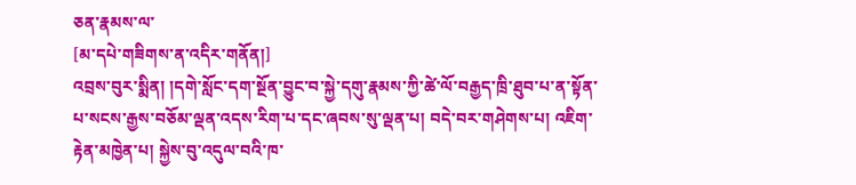ཅན་རྣམས་ལ་
[མ་དཔེ་གཟིགས་ན་འདིར་གནོན།]
འབྲས་བུར་སྨིན། །དགེ་སློང་དག་སྔོན་བྱུང་བ་སྐྱེ་དགུ་རྣམས་ཀྱི་ཚེ་ལོ་བརྒྱད་ཁྲི་ཐུབ་པ་ན་སྟོན་པ་སངས་རྒྱས་བཅོམ་ལྡན་འདས་རིག་པ་དང་ཞབས་སུ་ལྡན་པ། བདེ་བར་གཤེགས་པ། འཇིག་རྟེན་མཁྱེན་པ། སྐྱེས་བུ་འདུལ་བའི་ཁ་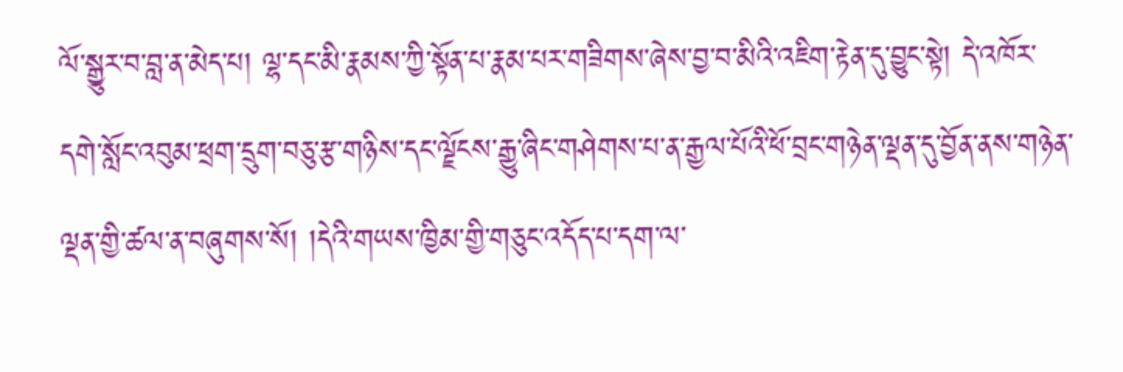ལོ་སྒྱུར་བ་བླ་ན་མེད་པ། ལྷ་དང་མི་རྣམས་ཀྱི་སྟོན་པ་རྣམ་པར་གཟིགས་ཞེས་བྱ་བ་མིའི་འཇིག་རྟེན་དུ་བྱུང་སྟེ། དེ་འཁོར་དགེ་སློང་འབུམ་ཕྲག་དྲུག་བཅུ་རྩ་གཉིས་དང་ལྗོངས་རྒྱུ་ཞིང་གཤེགས་པ་ན་རྒྱལ་པོའི་ཕོ་བྲང་གཉེན་ལྡན་དུ་བྱོན་ནས་གཉེན་ལྡན་གྱི་ཚལ་ན་བཞུགས་སོ། །དེའི་གཡས་ཁྱིམ་གྱི་གཅུང་འདོད་པ་དག་ལ་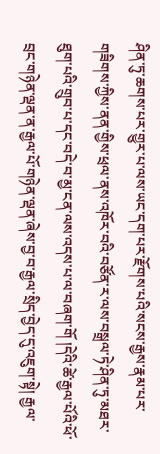ཤིན་ཏུ་ཆགས་པར་གྱུར་པ་ལས་ཡང་དག་པར་རྫོགས་པའི་སངས་རྒྱས་རྣམ་པར་གཟིགས་ཀྱིས་ནན་གྱིས་ཕྲལ་ནས་འཁོར་བའི་བཙོན་ར་ལས་བསྒྲལ་ཏེ་ཤིན་ཏུ་མཐར་ཐུག་པའི་གྲུབ་པ་དང་བདེ་བ་མྱ་ངན་ལས་འདས་པ་ལ་བཞག་གོ །དེའི་ཚེ་རྒྱལ་པོའི་ཕོ་བྲང་གཉེན་ལྡན་ན་རྒྱལ་པོ་གཉེན་ལྡན་ཞེས་བྱ་བ་རྒྱལ་སྲིད་བྱེད་དུ་འཇུག་སྟེ། རྒྱལ་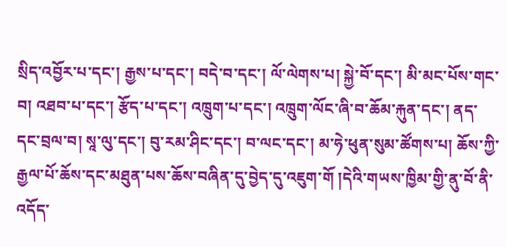སྲིད་འབྱོར་པ་དང་། རྒྱས་པ་དང་། བདེ་བ་དང་། ལོ་ལེགས་པ། སྐྱེ་བོ་དང་། མི་མང་པོས་གང་བ། འཐབ་པ་དང་། རྩོད་པ་དང་། འཁྲུག་པ་དང་། འཁྲུག་ལོང་ཞི་བ་ཆོམ་རྐུན་དང་། ནད་དང་བྲལ་བ། སཱ་ལུ་དང་། བུ་རམ་ཤིང་དང་། བ་ལང་དང་། མ་ཧེ་ཕུན་སུམ་ཚོགས་པ། ཆོས་ཀྱི་རྒྱལ་པོ་ཆོས་དང་མཐུན་པས་ཆོས་བཞིན་དུ་བྱེད་དུ་འཇུག་གོ །དེའི་གཡས་ཁྱིམ་གྱི་ནུ་བོ་ནི་འདོད་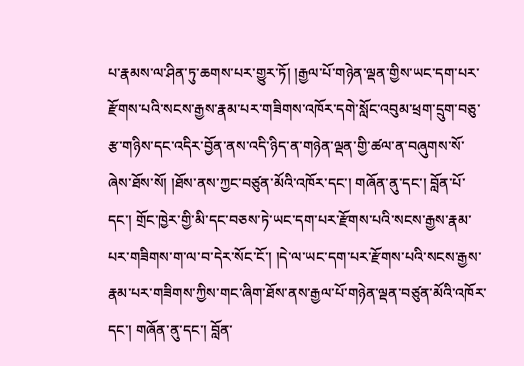པ་རྣམས་ལ་ཤིན་ཏུ་ཆགས་པར་གྱུར་ཏོ། །རྒྱལ་པོ་གཉེན་ལྡན་གྱིས་ཡང་དག་པར་རྫོགས་པའི་སངས་རྒྱས་རྣམ་པར་གཟིགས་འཁོར་དགེ་སློང་འབུམ་ཕྲག་དྲུག་བཅུ་རྩ་གཉིས་དང་འདིར་བྱོན་ནས་འདི་ཉིད་ན་གཉེན་ལྡན་གྱི་ཚལ་ན་བཞུགས་སོ་ཞེས་ཐོས་སོ། །ཐོས་ནས་ཀྱང་བཙུན་མོའི་འཁོར་དང་། གཞོན་ནུ་དང་། བློན་པོ་དང་། གྲོང་ཁྱེར་གྱི་མི་དང་བཅས་ཏེ་ཡང་དག་པར་རྫོགས་པའི་སངས་རྒྱས་རྣམ་པར་གཟིགས་ག་ལ་བ་དེར་སོང་ངོ་། །དེ་ལ་ཡང་དག་པར་རྫོགས་པའི་སངས་རྒྱས་རྣམ་པར་གཟིགས་ཀྱིས་གང་ཞིག་ཐོས་ནས་རྒྱལ་པོ་གཉེན་ལྡན་བཙུན་མོའི་འཁོར་དང་། གཞོན་ནུ་དང་། བློན་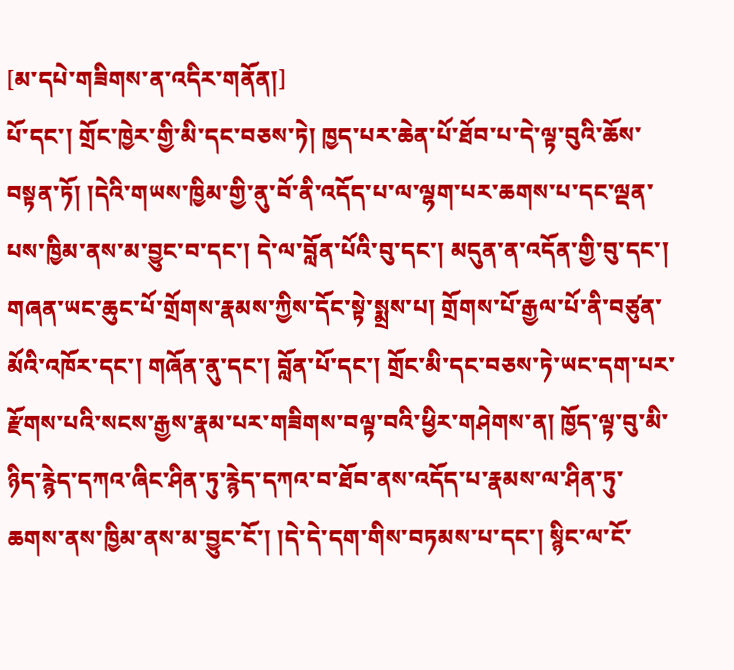[མ་དཔེ་གཟིགས་ན་འདིར་གནོན།]
པོ་དང་། གྲོང་ཁྱེར་གྱི་མི་དང་བཅས་ཏེ། ཁྱད་པར་ཆེན་པོ་ཐོབ་པ་དེ་ལྟ་བུའི་ཆོས་བསྟན་ཏོ། །དེའི་གཡས་ཁྱིམ་གྱི་ནུ་བོ་ནི་འདོད་པ་ལ་ལྷག་པར་ཆགས་པ་དང་ལྡན་པས་ཁྱིམ་ནས་མ་བྱུང་བ་དང་། དེ་ལ་བློན་པོའི་བུ་དང་། མདུན་ན་འདོན་གྱི་བུ་དང་། གཞན་ཡང་ཆུང་པོ་གྲོགས་རྣམས་ཀྱིས་དོང་སྟེ་སྨྲས་པ། གྲོགས་པོ་རྒྱལ་པོ་ནི་བཙུན་མོའི་འཁོར་དང་། གཞོན་ནུ་དང་། བློན་པོ་དང་། གྲོང་མི་དང་བཅས་ཏེ་ཡང་དག་པར་རྫོགས་པའི་སངས་རྒྱས་རྣམ་པར་གཟིགས་བལྟ་བའི་ཕྱིར་གཤེགས་ན། ཁྱོད་ལྟ་བུ་མི་ཉིད་རྙེད་དཀའ་ཞིང་ཤིན་ཏུ་རྙེད་དཀའ་བ་ཐོབ་ནས་འདོད་པ་རྣམས་ལ་ཤིན་ཏུ་ཆགས་ནས་ཁྱིམ་ནས་མ་བྱུང་ངོ་། །དེ་དེ་དག་གིས་བཏམས་པ་དང་། སྙིང་ལ་ངོ་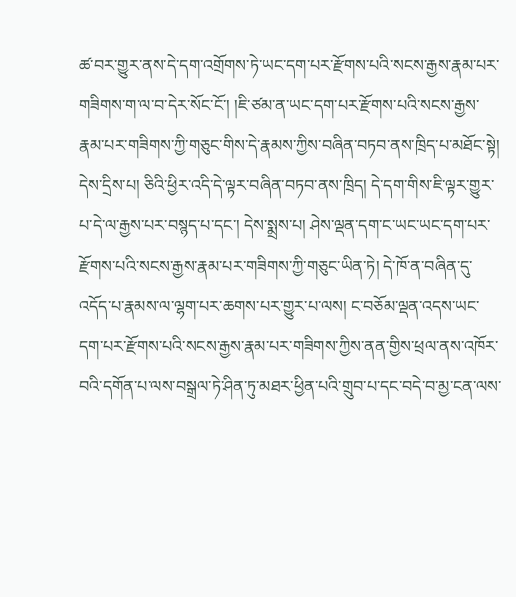ཚ་བར་གྱུར་ནས་དེ་དག་འགྲོགས་ཏེ་ཡང་དག་པར་རྫོགས་པའི་སངས་རྒྱས་རྣམ་པར་གཟིགས་ག་ལ་བ་དེར་སོང་ངོ་། །ཇི་ཙམ་ན་ཡང་དག་པར་རྫོགས་པའི་སངས་རྒྱས་རྣམ་པར་གཟིགས་ཀྱི་གཅུང་གིས་དེ་རྣམས་ཀྱིས་བཞིན་བཏབ་ནས་ཁྲིད་པ་མཐོང་སྟེ། དེས་དྲིས་པ། ཅིའི་ཕྱིར་འདི་དེ་ལྟར་བཞིན་བཏབ་ནས་ཁྲིད། དེ་དག་གིས་ཇི་ལྟར་གྱུར་པ་དེ་ལ་རྒྱས་པར་བསྙད་པ་དང་། དེས་སྨྲས་པ། ཤེས་ལྡན་དག་ང་ཡང་ཡང་དག་པར་རྫོགས་པའི་སངས་རྒྱས་རྣམ་པར་གཟིགས་ཀྱི་གཅུང་ཡིན་ཏེ། དེ་ཁོ་ན་བཞིན་དུ་འདོད་པ་རྣམས་ལ་ལྷག་པར་ཆགས་པར་གྱུར་པ་ལས། ང་བཅོམ་ལྡན་འདས་ཡང་དག་པར་རྫོགས་པའི་སངས་རྒྱས་རྣམ་པར་གཟིགས་ཀྱིས་ནན་གྱིས་ཕྲལ་ནས་འཁོར་བའི་དགོན་པ་ལས་བསྒྲལ་ཏེ་ཤིན་ཏུ་མཐར་ཕྱིན་པའི་གྲུབ་པ་དང་བདེ་བ་མྱ་ངན་ལས་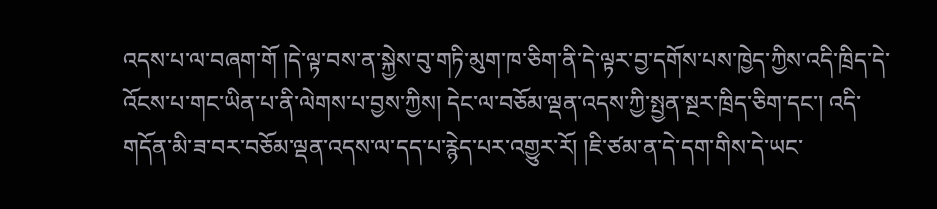འདས་པ་ལ་བཞག་གོ །དེ་ལྟ་བས་ན་སྐྱེས་བུ་གཏི་མུག་ཁ་ཅིག་ནི་དེ་ལྟར་བྱ་དགོས་པས་ཁྱེད་ཀྱིས་འདི་ཁྲིད་དེ་འོངས་པ་གང་ཡིན་པ་ནི་ལེགས་པ་བྱས་ཀྱིས། དེང་ལ་བཅོམ་ལྡན་འདས་ཀྱི་སྤྱན་སྔར་ཁྲིད་ཅིག་དང་། འདི་གདོན་མི་ཟ་བར་བཅོམ་ལྡན་འདས་ལ་དད་པ་རྙེད་པར་འགྱུར་རོ། །ཇི་ཙམ་ན་དེ་དག་གིས་དེ་ཡང་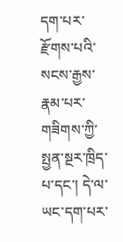དག་པར་རྫོགས་པའི་སངས་རྒྱས་རྣམ་པར་གཟིགས་ཀྱི་སྤྱན་སྔར་ཁྲིད་པ་དང་། དེ་ལ་ཡང་དག་པར་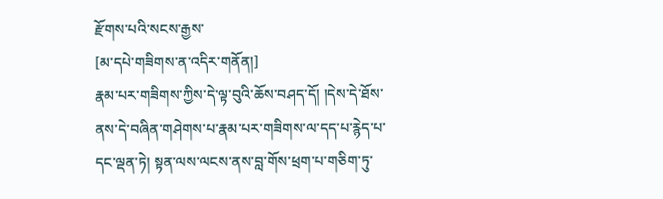རྫོགས་པའི་སངས་རྒྱས་
[མ་དཔེ་གཟིགས་ན་འདིར་གནོན།]
རྣམ་པར་གཟིགས་ཀྱིས་དེ་ལྟ་བུའི་ཆོས་བཤད་དོ། །དེས་དེ་ཐོས་ནས་དེ་བཞིན་གཤེགས་པ་རྣམ་པར་གཟིགས་ལ་དད་པ་རྙེད་པ་དང་ལྡན་ཏེ། སྟན་ལས་ལངས་ནས་བླ་གོས་ཕྲག་པ་གཅིག་ཏུ་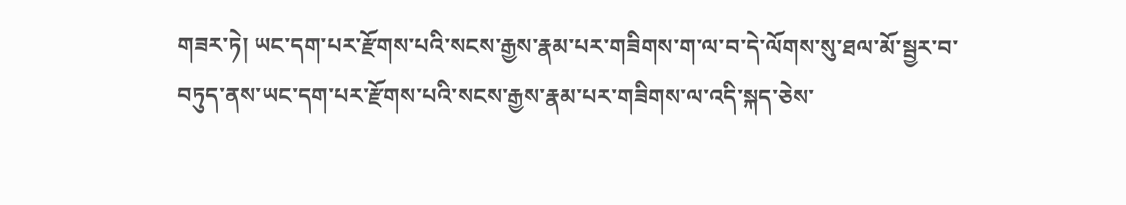གཟར་ཏེ། ཡང་དག་པར་རྫོགས་པའི་སངས་རྒྱས་རྣམ་པར་གཟིགས་ག་ལ་བ་དེ་ལོགས་སུ་ཐལ་མོ་སྦྱར་བ་བཏུད་ནས་ཡང་དག་པར་རྫོགས་པའི་སངས་རྒྱས་རྣམ་པར་གཟིགས་ལ་འདི་སྐད་ཅེས་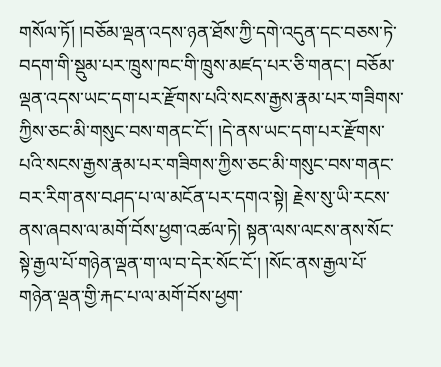གསོལ་ཏོ། །བཅོམ་ལྡན་འདས་ཉན་ཐོས་ཀྱི་དགེ་འདུན་དང་བཅས་ཏེ་བདག་གི་སྡུམ་པར་ཁྲུས་ཁང་གི་ཁྲུས་མཛད་པར་ཅི་གནང་། བཅོམ་ལྡན་འདས་ཡང་དག་པར་རྫོགས་པའི་སངས་རྒྱས་རྣམ་པར་གཟིགས་ཀྱིས་ཅང་མི་གསུང་བས་གནང་ངོ་། །དེ་ནས་ཡང་དག་པར་རྫོགས་པའི་སངས་རྒྱས་རྣམ་པར་གཟིགས་ཀྱིས་ཅང་མི་གསུང་བས་གནང་བར་རིག་ནས་བཤད་པ་ལ་མངོན་པར་དགའ་སྟེ། རྗེས་སུ་ཡི་རངས་ནས་ཞབས་ལ་མགོ་བོས་ཕྱག་འཚལ་ཏེ། སྟན་ལས་ལངས་ནས་སོང་སྟེ་རྒྱལ་པོ་གཉེན་ལྡན་ག་ལ་བ་དེར་སོང་ངོ་། །སོང་ནས་རྒྱལ་པོ་གཉེན་ལྡན་གྱི་རྐང་པ་ལ་མགོ་བོས་ཕྱག་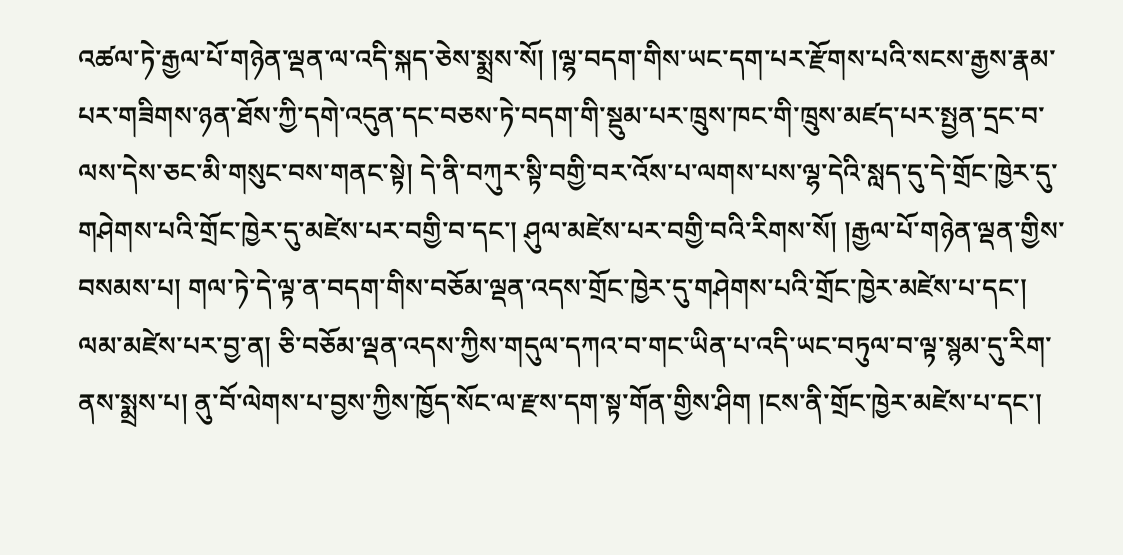འཚལ་ཏེ་རྒྱལ་པོ་གཉེན་ལྡན་ལ་འདི་སྐད་ཅེས་སྨྲས་སོ། །ལྷ་བདག་གིས་ཡང་དག་པར་རྫོགས་པའི་སངས་རྒྱས་རྣམ་པར་གཟིགས་ཉན་ཐོས་ཀྱི་དགེ་འདུན་དང་བཅས་ཏེ་བདག་གི་སྡུམ་པར་ཁྲུས་ཁང་གི་ཁྲུས་མཛད་པར་སྤྱན་དྲང་བ་ལས་དེས་ཅང་མི་གསུང་བས་གནང་སྟེ། དེ་ནི་བཀུར་སྟི་བགྱི་བར་འོས་པ་ལགས་པས་ལྷ་དེའི་སླད་དུ་དེ་གྲོང་ཁྱེར་དུ་གཤེགས་པའི་གྲོང་ཁྱེར་དུ་མཛེས་པར་བགྱི་བ་དང་། ཤུལ་མཛེས་པར་བགྱི་བའི་རིགས་སོ། །རྒྱལ་པོ་གཉེན་ལྡན་གྱིས་བསམས་པ། གལ་ཏེ་དེ་ལྟ་ན་བདག་གིས་བཅོམ་ལྡན་འདས་གྲོང་ཁྱེར་དུ་གཤེགས་པའི་གྲོང་ཁྱེར་མཛེས་པ་དང་། ལམ་མཛེས་པར་བྱ་ན། ཅི་བཅོམ་ལྡན་འདས་ཀྱིས་གདུལ་དཀའ་བ་གང་ཡིན་པ་འདི་ཡང་བཏུལ་བ་ལྟ་སྙམ་དུ་རིག་ནས་སྨྲས་པ། ནུ་བོ་ལེགས་པ་བྱས་ཀྱིས་ཁྱོད་སོང་ལ་རྫས་དག་སྟ་གོན་གྱིས་ཤིག །ངས་ནི་གྲོང་ཁྱེར་མཛེས་པ་དང་།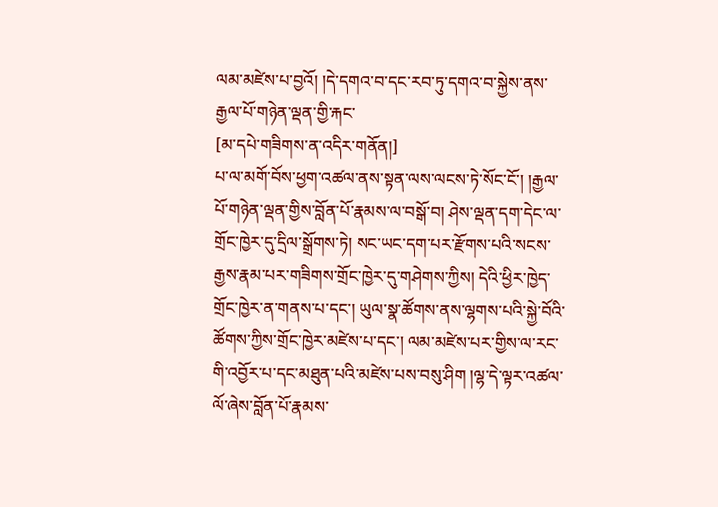ལམ་མཛེས་པ་བྱའོ། །དེ་དགའ་བ་དང་རབ་ཏུ་དགའ་བ་སྐྱེས་ནས་རྒྱལ་པོ་གཉེན་ལྡན་གྱི་རྐང་
[མ་དཔེ་གཟིགས་ན་འདིར་གནོན།]
པ་ལ་མགོ་བོས་ཕྱག་འཚལ་ནས་སྟན་ལས་ལངས་ཏེ་སོང་ངོ་། །རྒྱལ་པོ་གཉེན་ལྡན་གྱིས་བློན་པོ་རྣམས་ལ་བསྒོ་བ། ཤེས་ལྡན་དག་དེང་ལ་གྲོང་ཁྱེར་དུ་དྲིལ་སྒྲོགས་ཏེ། སང་ཡང་དག་པར་རྫོགས་པའི་སངས་རྒྱས་རྣམ་པར་གཟིགས་གྲོང་ཁྱེར་དུ་གཤེགས་ཀྱིས། དེའི་ཕྱིར་ཁྱེད་གྲོང་ཁྱེར་ན་གནས་པ་དང་། ཡུལ་སྣ་ཚོགས་ནས་ལྷགས་པའི་སྐྱེ་བོའི་ཚོགས་ཀྱིས་གྲོང་ཁྱེར་མཛེས་པ་དང་། ལམ་མཛེས་པར་གྱིས་ལ་རང་གི་འབྱོར་པ་དང་མཐུན་པའི་མཛེས་པས་བསུ་ཤིག །ལྷ་དེ་ལྟར་འཚལ་ལོ་ཞེས་བློན་པོ་རྣམས་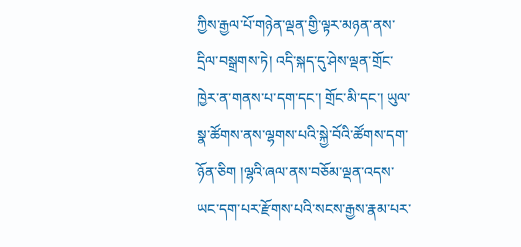ཀྱིས་རྒྱལ་པོ་གཉེན་ལྡན་གྱི་ལྟར་མཉན་ནས་དྲིལ་བསྒྲགས་ཏེ། འདི་སྐད་དུ་ཤེས་ལྡན་གྲོང་ཁྱེར་ན་གནས་པ་དག་དང་། གྲོང་མི་དང་། ཡུལ་སྣ་ཚོགས་ནས་ལྷགས་པའི་སྐྱེ་བོའི་ཚོགས་དག་ཉོན་ཅིག །ལྷའི་ཞལ་ནས་བཅོམ་ལྡན་འདས་ཡང་དག་པར་རྫོགས་པའི་སངས་རྒྱས་རྣམ་པར་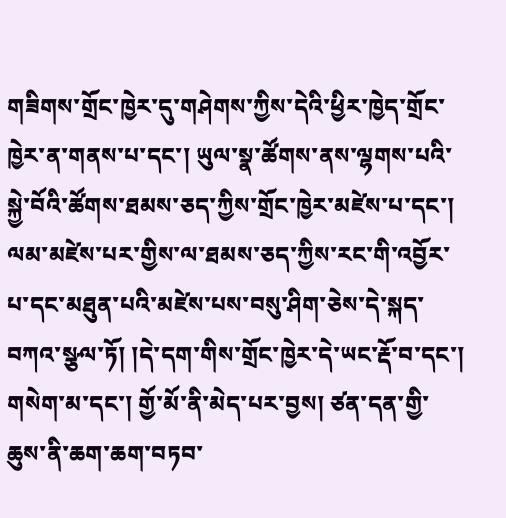གཟིགས་གྲོང་ཁྱེར་དུ་གཤེགས་ཀྱིས་དེའི་ཕྱིར་ཁྱེད་གྲོང་ཁྱེར་ན་གནས་པ་དང་། ཡུལ་སྣ་ཚོགས་ནས་ལྷགས་པའི་སྐྱེ་བོའི་ཚོགས་ཐམས་ཅད་ཀྱིས་གྲོང་ཁྱེར་མཛེས་པ་དང་། ལམ་མཛེས་པར་གྱིས་ལ་ཐམས་ཅད་ཀྱིས་རང་གི་འབྱོར་པ་དང་མཐུན་པའི་མཛེས་པས་བསུ་ཤིག་ཅེས་དེ་སྐད་བཀའ་སྩལ་ཏོ། །དེ་དག་གིས་གྲོང་ཁྱེར་དེ་ཡང་རྡོ་བ་དང་། གསེག་མ་དང་། གྱོ་མོ་ནི་མེད་པར་བྱས། ཙན་དན་གྱི་ཆུས་ནི་ཆག་ཆག་བཏབ་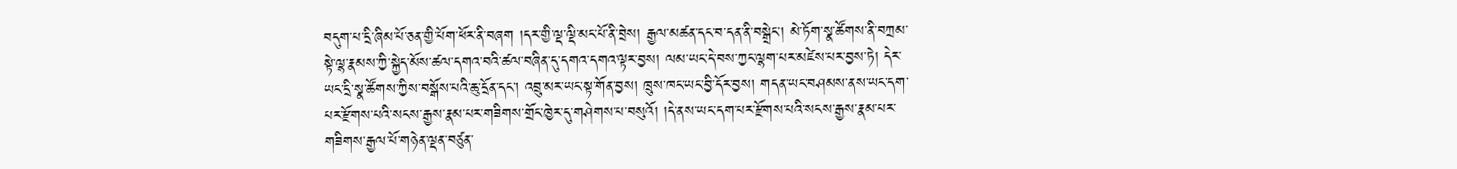བདུག་པ་དྲི་ཞིམ་པོ་ཅན་གྱི་པོག་ཕོར་ནི་བཞག །དར་གྱི་ལྡ་ལྡི་མང་པོ་ནི་བྲེས། རྒྱལ་མཚན་དང་བ་དན་ནི་བསྒྲེང་། མེ་ཏོག་སྣ་ཚོགས་ནི་བཀྲམ་སྟེ་ལྷ་རྣམས་ཀྱི་སྐྱེད་མོས་ཚལ་དགའ་བའི་ཚལ་བཞིན་དུ་དགའ་དགའ་ལྟར་བྱས། ལམ་ཡང་དེ་བས་ཀྱང་ལྷག་པར་མཛེས་པར་བྱས་ཏེ། དེར་ཡང་དྲི་སྣ་ཚོགས་ཀྱིས་བསྒོས་པའི་ཆུ་དྲོན་དང་། འབྲུ་མར་ཡང་སྟ་གོན་བྱས། ཁྲུས་ཁང་ཡང་བྱི་དོར་བྱས། གདན་ཡང་བཤམས་ནས་ཡང་དག་པར་རྫོགས་པའི་སངས་རྒྱས་རྣམ་པར་གཟིགས་གྲོང་ཁྱེར་དུ་གཤེགས་པ་བསུའོ། །དེ་ནས་ཡང་དག་པར་རྫོགས་པའི་སངས་རྒྱས་རྣམ་པར་གཟིགས་རྒྱལ་པོ་གཉེན་ལྡན་བཙུན་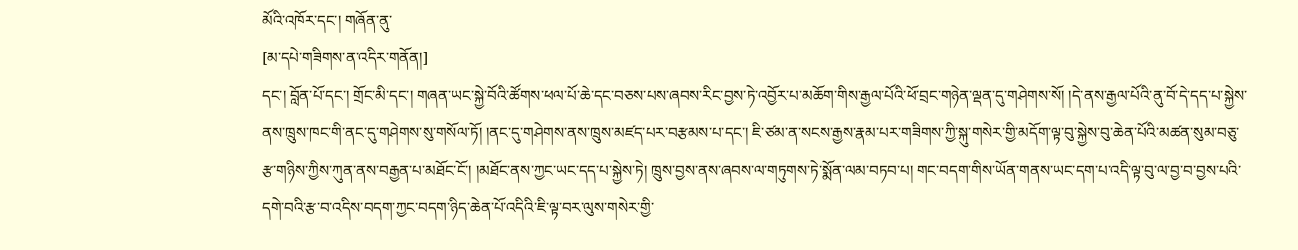མོའི་འཁོར་དང་། གཞོན་ནུ་
[མ་དཔེ་གཟིགས་ན་འདིར་གནོན།]
དང་། བློན་པོ་དང་། གྲོང་མི་དང་། གཞན་ཡང་སྐྱེ་བོའི་ཚོགས་ཕལ་པོ་ཆེ་དང་བཅས་པས་ཞབས་རིང་བྱས་ཏེ་འབྱོར་པ་མཆོག་གིས་རྒྱལ་པོའི་ཕོ་བྲང་གཉེན་ལྡན་དུ་གཤེགས་སོ། །དེ་ནས་རྒྱལ་པོའི་ནུ་བོ་དེ་དད་པ་སྐྱེས་ནས་ཁྲུས་ཁང་གི་ནང་དུ་གཤེགས་སུ་གསོལ་ཏོ། །ནང་དུ་གཤེགས་ནས་ཁྲུས་མཛད་པར་བརྩམས་པ་དང་། ཇི་ཙམ་ན་སངས་རྒྱས་རྣམ་པར་གཟིགས་ཀྱི་སྐུ་གསེར་གྱི་མདོག་ལྟ་བུ་སྐྱེས་བུ་ཆེན་པོའི་མཚན་སུམ་བཅུ་རྩ་གཉིས་ཀྱིས་ཀུན་ནས་བརྒྱན་པ་མཐོང་ངོ་། །མཐོང་ནས་ཀྱང་ཡང་དད་པ་སྐྱེས་ཏེ། ཁྲུས་བྱས་ནས་ཞབས་ལ་གཏུགས་ཏེ་སྨོན་ལམ་བཏབ་པ། གང་བདག་གིས་ཡོན་གནས་ཡང་དག་པ་འདི་ལྟ་བུ་ལ་བྱ་བ་བྱས་པའི་དགེ་བའི་རྩ་བ་འདིས་བདག་ཀྱང་བདག་ཉིད་ཆེན་པོ་འདིའི་ཇི་ལྟ་བར་ལུས་གསེར་གྱི་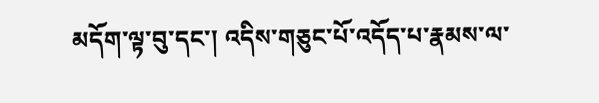མདོག་ལྟ་བུ་དང་། འདིས་གཅུང་པོ་འདོད་པ་རྣམས་ལ་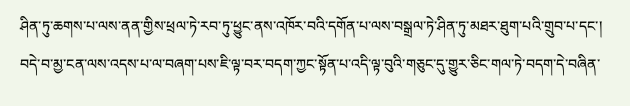ཤིན་ཏུ་ཆགས་པ་ལས་ནན་གྱིས་ཕྲལ་ཏེ་རབ་ཏུ་ཕྱུང་ནས་འཁོར་བའི་དགོན་པ་ལས་བསྒྲལ་ཏེ་ཤིན་ཏུ་མཐར་ཐུག་པའི་གྲུབ་པ་དང་། བདེ་བ་མྱ་ངན་ལས་འདས་པ་ལ་བཞག་པས་ཇི་ལྟ་བར་བདག་ཀྱང་སྟོན་པ་འདི་ལྟ་བུའི་གཅུང་དུ་གྱུར་ཅིང་གལ་ཏེ་བདག་དེ་བཞིན་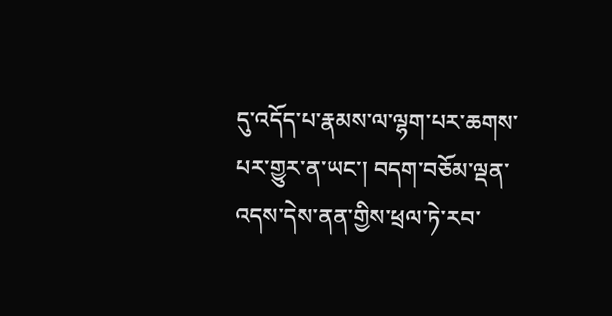དུ་འདོད་པ་རྣམས་ལ་ལྷག་པར་ཆགས་པར་གྱུར་ན་ཡང་། བདག་བཅོམ་ལྡན་འདས་དེས་ནན་གྱིས་ཕྲལ་ཏེ་རབ་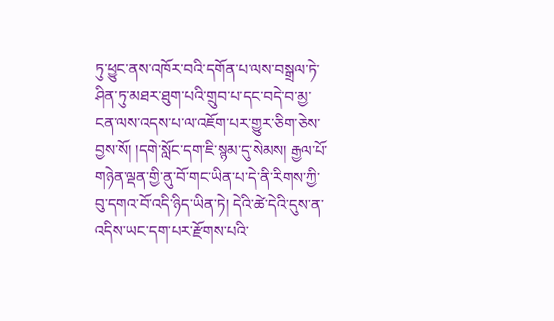ཏུ་ཕྱུང་ནས་འཁོར་བའི་དགོན་པ་ལས་བསྒྲལ་ཏེ་ཤིན་ཏུ་མཐར་ཐུག་པའི་གྲུབ་པ་དང་བདེ་བ་མྱ་ངན་ལས་འདས་པ་ལ་འཇོག་པར་གྱུར་ཅིག་ཅེས་བྱས་སོ། །དགེ་སློང་དག་ཇི་སྙམ་དུ་སེམས། རྒྱལ་པོ་གཉེན་ལྡན་གྱི་ནུ་བོ་གང་ཡིན་པ་དེ་ནི་རིགས་ཀྱི་བུ་དགའ་བོ་འདི་ཉིད་ཡིན་ཏེ། དེའི་ཚེ་དེའི་དུས་ན་འདིས་ཡང་དག་པར་རྫོགས་པའི་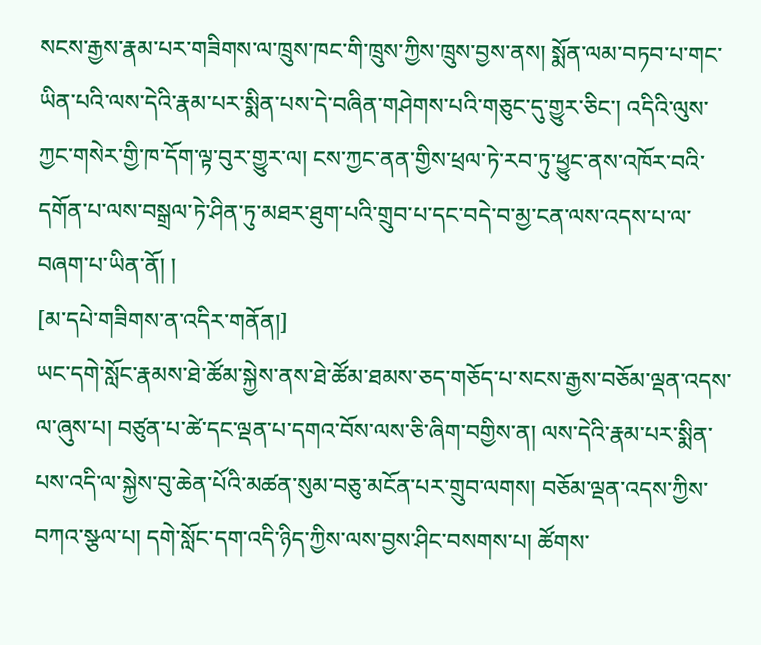སངས་རྒྱས་རྣམ་པར་གཟིགས་ལ་ཁྲུས་ཁང་གི་ཁྲུས་ཀྱིས་ཁྲུས་བྱས་ནས། སྨོན་ལམ་བཏབ་པ་གང་ཡིན་པའི་ལས་དེའི་རྣམ་པར་སྨིན་པས་དེ་བཞིན་གཤེགས་པའི་གཅུང་དུ་གྱུར་ཅིང་། འདིའི་ལུས་ཀྱང་གསེར་གྱི་ཁ་དོག་ལྟ་བུར་གྱུར་ལ། ངས་ཀྱང་ནན་གྱིས་ཕྲལ་ཏེ་རབ་ཏུ་ཕྱུང་ནས་འཁོར་བའི་དགོན་པ་ལས་བསྒྲལ་ཏེ་ཤིན་ཏུ་མཐར་ཐུག་པའི་གྲུབ་པ་དང་བདེ་བ་མྱ་ངན་ལས་འདས་པ་ལ་བཞག་པ་ཡིན་ནོ། །
[མ་དཔེ་གཟིགས་ན་འདིར་གནོན།]
ཡང་དགེ་སློང་རྣམས་ཐེ་ཚོམ་སྐྱེས་ནས་ཐེ་ཚོམ་ཐམས་ཅད་གཅོད་པ་སངས་རྒྱས་བཅོམ་ལྡན་འདས་ལ་ཞུས་པ། བཙུན་པ་ཚེ་དང་ལྡན་པ་དགའ་བོས་ལས་ཅི་ཞིག་བགྱིས་ན། ལས་དེའི་རྣམ་པར་སྨིན་པས་འདི་ལ་སྐྱེས་བུ་ཆེན་པོའི་མཚན་སུམ་བཅུ་མངོན་པར་གྲུབ་ལགས། བཅོམ་ལྡན་འདས་ཀྱིས་བཀའ་སྩལ་པ། དགེ་སློང་དག་འདི་ཉིད་ཀྱིས་ལས་བྱས་ཤིང་བསགས་པ། ཚོགས་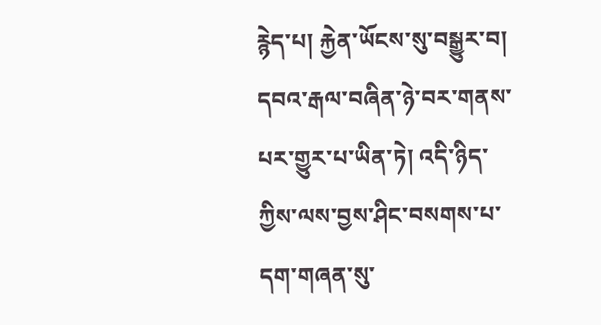རྙེད་པ། རྐྱེན་ཡོངས་སུ་བསྒྱུར་བ། དབའ་རྒལ་བཞིན་ཉེ་བར་གནས་པར་གྱུར་པ་ཡིན་ཏེ། འདི་ཉིད་ཀྱིས་ལས་བྱས་ཤིང་བསགས་པ་དག་གཞན་སུ་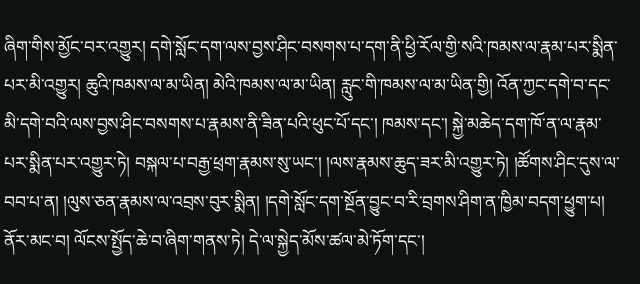ཞིག་གིས་མྱོང་བར་འགྱུར། དགེ་སློང་དག་ལས་བྱས་ཤིང་བསགས་པ་དག་ནི་ཕྱི་རོལ་གྱི་སའི་ཁམས་ལ་རྣམ་པར་སྨིན་པར་མི་འགྱུར། ཆུའི་ཁམས་ལ་མ་ཡིན། མེའི་ཁམས་ལ་མ་ཡིན། རླུང་གི་ཁམས་ལ་མ་ཡིན་གྱི། འོན་ཀྱང་དགེ་བ་དང་མི་དགེ་བའི་ལས་བྱས་ཤིང་བསགས་པ་རྣམས་ནི་ཟིན་པའི་ཕུང་པོ་དང་། ཁམས་དང་། སྐྱེ་མཆེད་དག་ཁོ་ན་ལ་རྣམ་པར་སྨིན་པར་འགྱུར་ཏེ། བསྐལ་པ་བརྒྱ་ཕྲག་རྣམས་སུ་ཡང་། །ལས་རྣམས་ཆུད་ཟར་མི་འགྱུར་ཏེ། །ཚོགས་ཤིང་དུས་ལ་བབ་པ་ན། །ལུས་ཅན་རྣམས་ལ་འབྲས་བུར་སྨིན། །དགེ་སློང་དག་སྔོན་བྱུང་བ་རི་བྲགས་ཤིག་ན་ཁྱིམ་བདག་ཕྱུག་པ། ནོར་མང་བ། ལོངས་སྤྱོད་ཆེ་བ་ཞིག་གནས་ཏེ། དེ་ལ་སྐྱེད་མོས་ཚལ་མེ་ཏོག་དང་།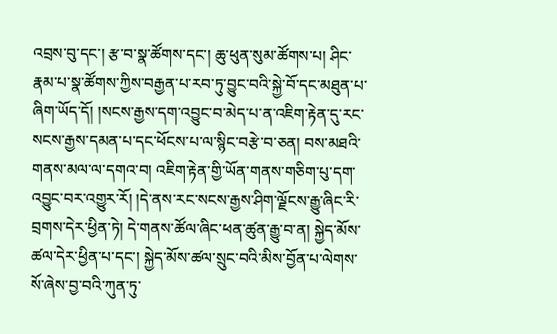འབྲས་བུ་དང་། རྩ་བ་སྣ་ཚོགས་དང་། ཆུ་ཕུན་སུམ་ཚོགས་པ། ཤིང་རྣམ་པ་སྣ་ཚོགས་ཀྱིས་བརྒྱན་པ་རབ་ཏུ་བྱུང་བའི་སྐྱེ་བོ་དང་མཐུན་པ་ཞིག་ཡོད་དོ། །སངས་རྒྱས་དག་འབྱུང་བ་མེད་པ་ན་འཇིག་རྟེན་དུ་རང་སངས་རྒྱས་དམན་པ་དང་ཕོངས་པ་ལ་སྙིང་བརྩེ་བ་ཅན། བས་མཐའི་གནས་མལ་ལ་དགའ་བ། འཇིག་རྟེན་གྱི་ཡོན་གནས་གཅིག་པུ་དག་འབྱུང་བར་འགྱུར་རོ། །དེ་ནས་རང་སངས་རྒྱས་ཤིག་ལྗོངས་རྒྱུ་ཞིང་རི་བྲགས་དེར་ཕྱིན་ཏེ། དེ་གནས་ཚོལ་ཞིང་ཕན་ཚུན་རྒྱུ་བ་ན། སྐྱེད་མོས་ཚལ་དེར་ཕྱིན་པ་དང་། སྐྱེད་མོས་ཚལ་སྲུང་བའི་མིས་བྱོན་པ་ལེགས་སོ་ཞེས་བྱ་བའི་ཀུན་ཏུ་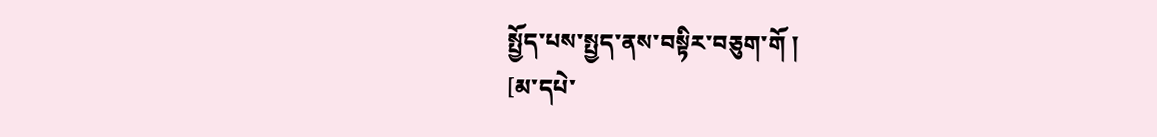སྤྱོད་པས་སྤྱད་ནས་བསྟིར་བཅུག་གོ །
[མ་དཔེ་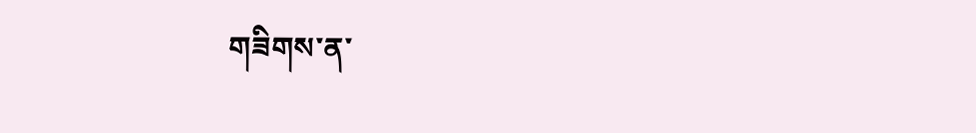གཟིགས་ན་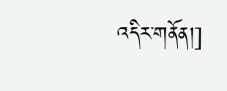འདིར་གནོན།]